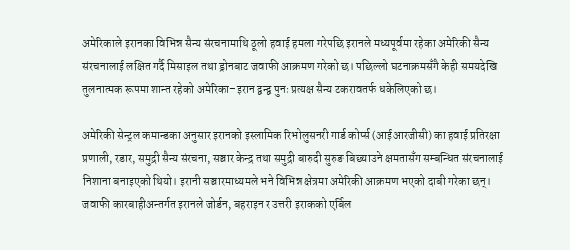अमेरिकाले इरानका विभिन्न सैन्य संरचनामाथि ठूलो हवाई हमला गरेपछि इरानले मध्यपूर्वमा रहेका अमेरिकी सैन्य संरचनालाई लक्षित गर्दै मिसाइल तथा ड्रोनबाट जवाफी आक्रमण गरेको छ। पछिल्लो घटनाक्रमसँगै केही समयदेखि तुलनात्मक रूपमा शान्त रहेको अमेरिका–इरान द्वन्द्व पुनः प्रत्यक्ष सैन्य टकरावतर्फ धकेलिएको छ।

अमेरिकी सेन्ट्रल कमान्डका अनुसार इरानको इस्लामिक रिभोलुसनरी गार्ड कोर्प्स (आईआरजीसी) का हवाई प्रतिरक्षा प्रणाली, रडार, समुद्री सैन्य संरचना, सञ्चार केन्द्र तथा समुद्री बारुदी सुरुङ बिछ्याउने क्षमतासँग सम्बन्धित संरचनालाई निशाना बनाइएको थियो। इरानी सञ्चारमाध्यमले भने विभिन्न क्षेत्रमा अमेरिकी आक्रमण भएको दाबी गरेका छन्।
जवाफी कारबाहीअन्तर्गत इरानले जोर्डन, बहराइन र उत्तरी इराकको एर्बिल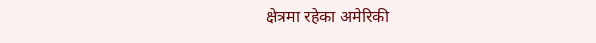क्षेत्रमा रहेका अमेरिकी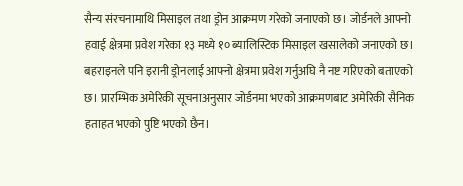सैन्य संरचनामाथि मिसाइल तथा ड्रोन आक्रमण गरेको जनाएको छ। जोर्डनले आफ्नो हवाई क्षेत्रमा प्रवेश गरेका १३ मध्ये १० ब्यालिस्टिक मिसाइल खसालेको जनाएको छ। बहराइनले पनि इरानी ड्रोनलाई आफ्नो क्षेत्रमा प्रवेश गर्नुअघि नै नष्ट गरिएको बताएको छ। प्रारम्भिक अमेरिकी सूचनाअनुसार जोर्डनमा भएको आक्रमणबाट अमेरिकी सैनिक हताहत भएको पुष्टि भएको छैन।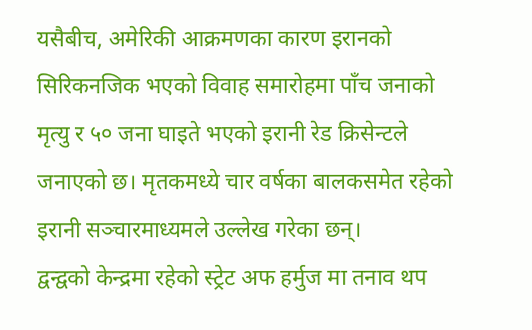यसैबीच, अमेरिकी आक्रमणका कारण इरानको सिरिकनजिक भएको विवाह समारोहमा पाँच जनाको मृत्यु र ५० जना घाइते भएको इरानी रेड क्रिसेन्टले जनाएको छ। मृतकमध्ये चार वर्षका बालकसमेत रहेको इरानी सञ्चारमाध्यमले उल्लेख गरेका छन्।
द्वन्द्वको केन्द्रमा रहेको स्ट्रेट अफ हर्मुज मा तनाव थप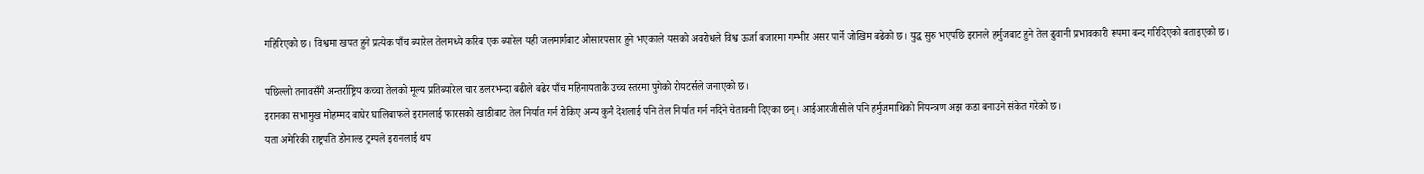गहिरिएको छ। विश्वमा खपत हुने प्रत्येक पाँच ब्यारेल तेलमध्ये करिब एक ब्यारेल यही जलमार्गबाट ओसारपसार हुने भएकाले यसको अवरोधले विश्व ऊर्जा बजारमा गम्भीर असर पार्ने जोखिम बढेको छ। युद्ध सुरु भएपछि इरानले हर्मुजबाट हुने तेल ढुवानी प्रभावकारी रूपमा बन्द गरिदिएको बताइएको छ।

पछिल्लो तनावसँगै अन्तर्राष्ट्रिय कच्चा तेलको मूल्य प्रतिब्यारेल चार डलरभन्दा बढीले बढेर पाँच महिनायताकै उच्च स्तरमा पुगेको रोयटर्सले जनाएको छ।
इरानका सभामुख मोहम्मद बाघेर घालिबाफले इरानलाई फारसको खाडीबाट तेल निर्यात गर्न रोकिए अन्य कुनै देशलाई पनि तेल निर्यात गर्न नदिने चेतावनी दिएका छन्। आईआरजीसीले पनि हर्मुजमाथिको नियन्त्रण अझ कडा बनाउने संकेत गरेको छ।
यता अमेरिकी राष्ट्रपति डोनाल्ड ट्रम्पले इरानलाई थप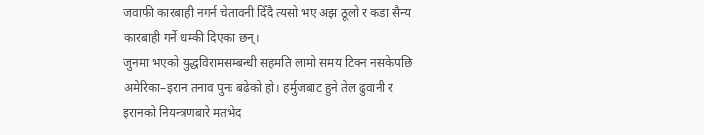जवाफी कारबाही नगर्न चेतावनी दिँदै त्यसो भए अझ ठूलो र कडा सैन्य कारबाही गर्ने धम्की दिएका छन्।
जुनमा भएको युद्धविरामसम्बन्धी सहमति लामो समय टिक्न नसकेपछि अमेरिका–इरान तनाव पुनः बढेको हो। हर्मुजबाट हुने तेल ढुवानी र इरानको नियन्त्रणबारे मतभेद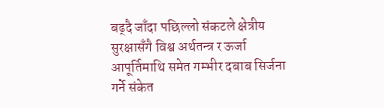बढ्दै जाँदा पछिल्लो संकटले क्षेत्रीय सुरक्षासँगै विश्व अर्थतन्त्र र ऊर्जा आपूर्तिमाथि समेत गम्भीर दबाब सिर्जना गर्ने संकेत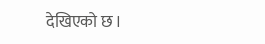देखिएको छ।